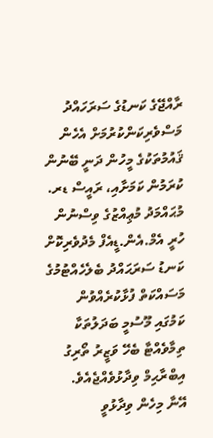ރާއްޖޭގެ ކަނޑުގެ ސަރަހައްދު މަސްވެރިކަންކުރުމަށް އެހެން ޤައުމުތަކުގެ މީހުން ދަނީ ބޭނުން ކުރަމުން ކަމަށާއި، ރައީސް ޑރ. މުޙައްމަދު މުޢިއްޒުގެ ވިސްނުން ހުރީ އެމް.އެން.ޑީއެފް މެދުވެރިކޮށް ކަނޑު ސަރަޙައްދު ބެލެހެއްޓުމުގެ މަސައްކަތް ފުޅާކުރެއްވުން ކަމުގައި މޫސުމީ ބަދަލުތަކާ ތިމާވެއްޓާ ބެހޭ ވަޒީރު ތޯރިގު އިބްރާޙިމް ވިދާޅުވެއްޖެއެވެ.
އޭނާ މިހެން ވިދާޅުވީ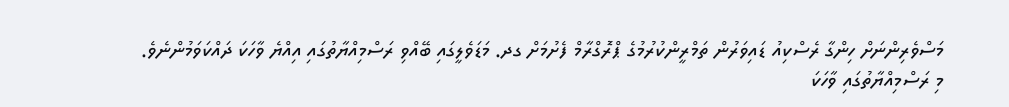މަސްވެރިންނަށް ހިންގާ ރެސްކިއު ޑައިވަރުން ތަމްރީންކުރުމުގެ ޕްރޮގްރާމް ފެށުމަށް ގދ. މަޑަވެލީގައި ބޭއްވި ރަސްމިއްޔާތުގައި އިއްޔެ ވާހަކަ ދައްކަވަމުންނެވެ.
މި ރަސްމިއްޔާތުގައި ވާހަކަ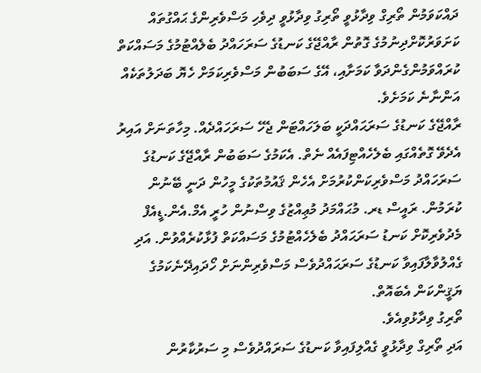ދައްކަވަމުން ތޯރިގް ވިދާޅުވީ ތޯރިގު ވިދާޅުވީ ދިވެހި މަސްވެރިންގެ ޙައްގުތައް ކަށަވަރުކޮށްދިނުމުގެ ގޮތުން ރާއްޖޭގެ ކަނޑުގެ ސަރަހައްދު ބެލެއްޓުމުގެ މަސައްކަތް ކުރައްވަމުންގެންދަވާ ކަމަށާއި، އޭގެ ސަބަބުން މަސްވެރިކަމަށް ހެޔޮ ބަދަލުތަކެއް އަންނާނެ ކަމަށެވެ.
ރާއްޖޭގެ ކަނޑުގެ ސަރަޙައްދަކީ ބަލަހައްޓަން ޖެހޭ ސަރަހައްދެއް. މިހާތަނަށް އައިރު އެދެވޭ ގޮތެއްގައި ބެލެހެއްޓިފައެއް ނެތް. އެކަމުގެ ސަބަބުން ރާއްޖޭގެ ކަނޑުގެ ސަރަހައްދު މަސްވެރިކަންކުރުމަށް އެހެން ޤައުމުތަކުގެ މީހުން ދަނީ ބޭނުން ކުރަމުން. ރައީސް ޑރ. މުޙައްމަދު މުޢިއްޒުގެ ވިސްނުން ހުރީ އެމް.އެން.ޑީއެފް މެދުވެރިކޮށް ކަނޑު ސަރަޙައްދު ބެލެހެއްޓުމުގެ މަސައްކަތް ފުޅާކުރެއްވުން. އަދި ގެއްލުވާލާފައިވާ ކަނޑުގެ ސަރަޙައްދުވެސް މަސްވެރިންނަށް ހޯދައިދޭނެކަމުގެ ޔަޤީންކަން އެބައޮތް.
ތޯރިގު ވިދާޅުވިއެވެ.
އަދި ތޯރިގް ވިދާޅުވީ ގެއްލިފައިވާ ކަނޑުގެ ސަރައްދުވެސް މި ސަރުކާރުން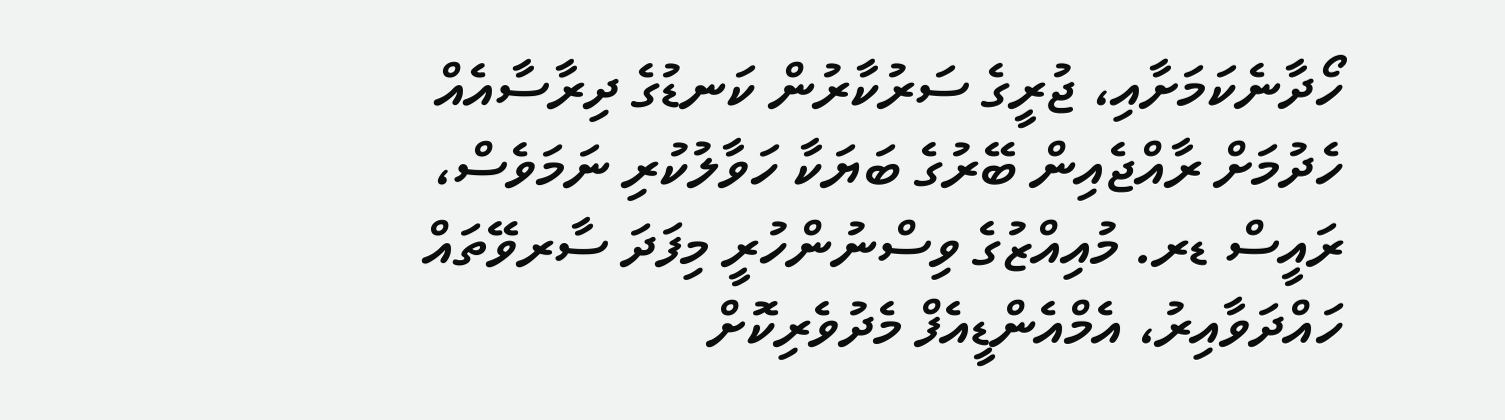ހޯދާނެކަމަށާއި، ޖުރީގެ ސަރުކާރުން ކަނޑުގެ ދިރާސާއެއް ހެދުމަށް ރާއްޖެއިން ބޭރުގެ ބަޔަކާ ހަވާލުކުރި ނަމަވެސް، ރައީސް ޑރ. މުއިއްޒުގެ ވިސްނުންހުރީ މިފަދަ ސާރވޭތައް ހައްދަވާއިރު، އެމްއެންޑީއެފް މެދުވެރިކޮށް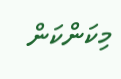މިކަންކަން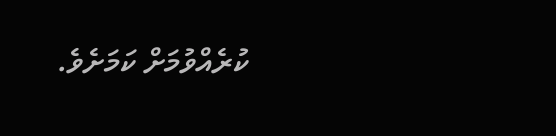ކުރެއްވުމަށް ކަމަށެވެ.